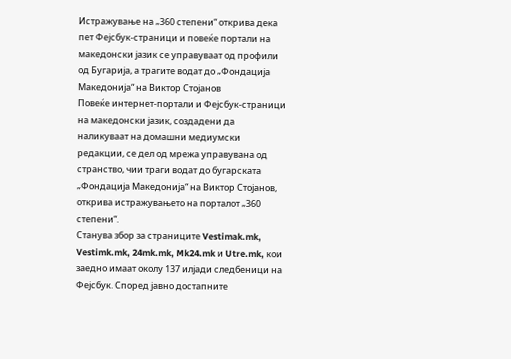Истражување на „360 степени“ открива дека пет Фејсбук-страници и повеќе портали на македонски јазик се управуваат од профили од Бугарија, а трагите водат до „Фондација Македонија“ на Виктор Стојанов
Повеќе интернет-портали и Фејсбук-страници на македонски јазик, создадени да наликуваат на домашни медиумски редакции, се дел од мрежа управувана од странство, чии траги водат до бугарската „Фондација Македонија“ на Виктор Стојанов, открива истражувањето на порталот „360 степени“.
Станува збор за страниците Vestimak.mk, Vestimk.mk, 24mk.mk, Mk24.mk и Utre.mk, кои заедно имаат околу 137 илјади следбеници на Фејсбук. Според јавно достапните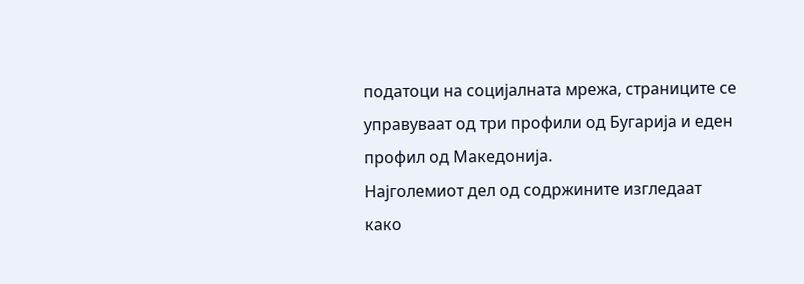податоци на социјалната мрежа, страниците се управуваат од три профили од Бугарија и еден профил од Македонија.
Најголемиот дел од содржините изгледаат како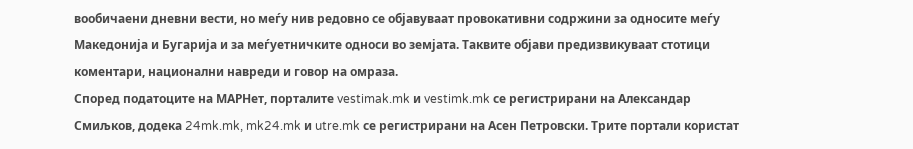вообичаени дневни вести, но меѓу нив редовно се објавуваат провокативни содржини за односите меѓу Македонија и Бугарија и за меѓуетничките односи во земјата. Таквите објави предизвикуваат стотици коментари, национални навреди и говор на омраза.
Според податоците на МАРНет, порталите vestimak.mk и vestimk.mk се регистрирани на Александар Смиљков, додека 24mk.mk, mk24.mk и utre.mk се регистрирани на Асен Петровски. Трите портали користат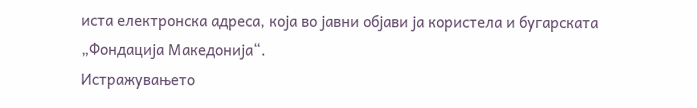иста електронска адреса, која во јавни објави ја користела и бугарската „Фондација Македонија“.
Истражувањето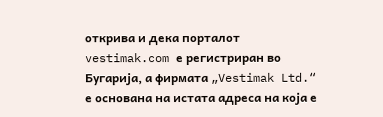открива и дека порталот vestimak.com е регистриран во Бугарија, а фирмата „Vestimak Ltd.“ е основана на истата адреса на која е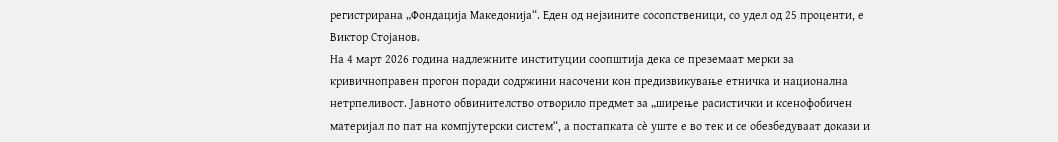регистрирана „Фондација Македонија“. Еден од нејзините сосопственици, со удел од 25 проценти, е Виктор Стојанов.
На 4 март 2026 година надлежните институции соопштија дека се преземаат мерки за кривичноправен прогон поради содржини насочени кон предизвикување етничка и национална нетрпеливост. Јавното обвинителство отворило предмет за „ширење расистички и ксенофобичен материјал по пат на компјутерски систем“, а постапката сè уште е во тек и се обезбедуваат докази и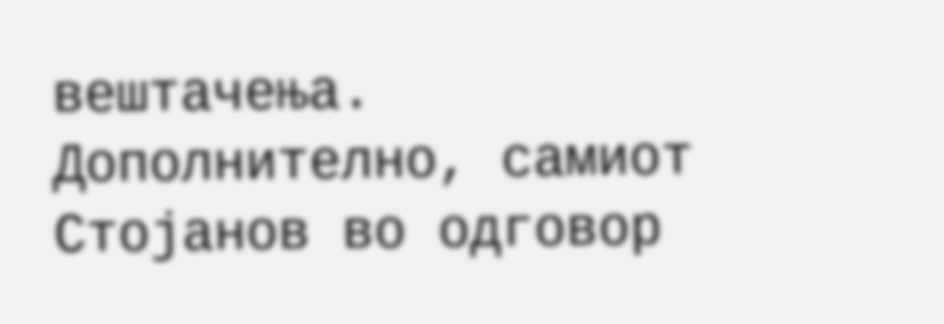вештачења.
Дополнително, самиот Стојанов во одговор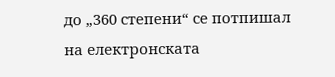до „360 степени“ се потпишал на електронската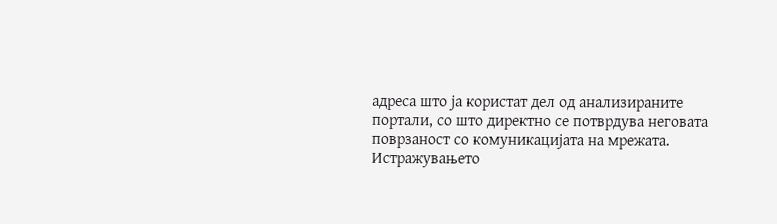адреса што ја користат дел од анализираните портали, со што директно се потврдува неговата поврзаност со комуникацијата на мрежата.
Истражувањето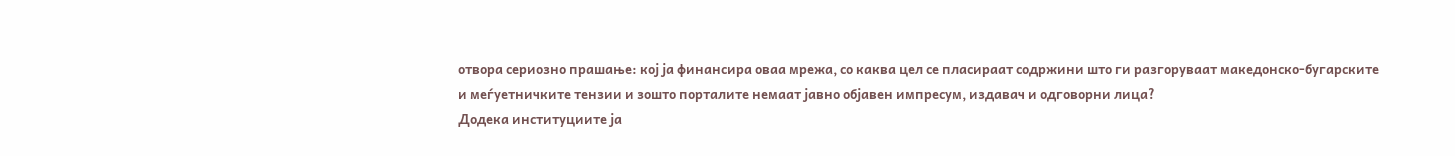отвора сериозно прашање: кој ја финансира оваа мрежа, со каква цел се пласираат содржини што ги разгоруваат македонско-бугарските и меѓуетничките тензии и зошто порталите немаат јавно објавен импресум, издавач и одговорни лица?
Додека институциите ја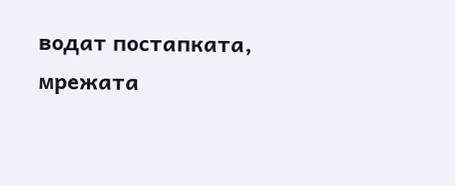водат постапката, мрежата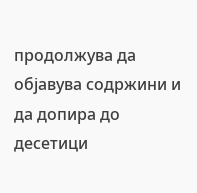продолжува да објавува содржини и да допира до десетици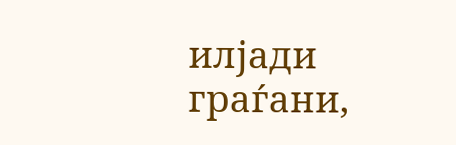илјади граѓани,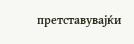претставувајќи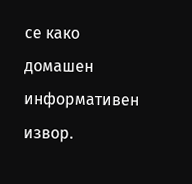се како домашен информативен извор.